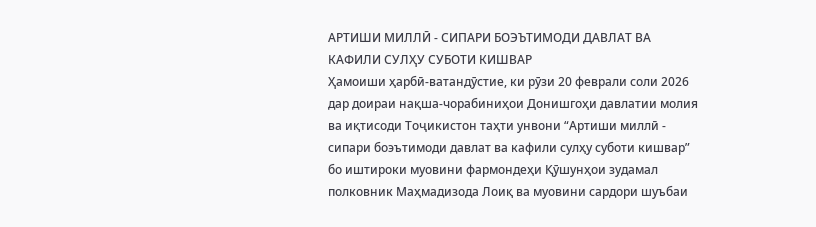АРТИШИ МИЛЛӢ - СИПАРИ БОЭЪТИМОДИ ДАВЛАТ ВА КАФИЛИ СУЛҲУ СУБОТИ КИШВАР
Ҳамоиши ҳарбӣ-ватандӯстие, ки рӯзи 20 феврали соли 2026 дар доираи нақша-чорабиниҳои Донишгоҳи давлатии молия ва иқтисоди Тоҷикистон таҳти унвони “Артиши миллӣ - сипари боэътимоди давлат ва кафили сулҳу суботи кишвар” бо иштироки муовини фармондеҳи Қӯшунҳои зудамал полковник Маҳмадизода Лоиқ ва муовини сардори шуъбаи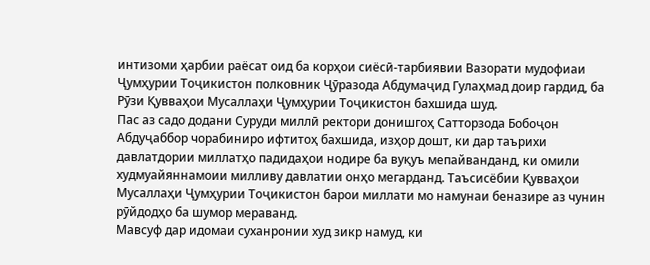интизоми ҳарбии раёсат оид ба корҳои сиёсӣ-тарбиявии Вазорати мудофиаи Ҷумҳурии Тоҷикистон полковник Ҷӯразода Абдумаҷид Гулаҳмад доир гардид, ба Рӯзи Қувваҳои Мусаллаҳи Ҷумҳурии Тоҷикистон бахшида шуд.
Пас аз садо додани Суруди миллӣ ректори донишгоҳ Сатторзода Бобоҷон Абдуҷаббор чорабиниро ифтитоҳ бахшида, изҳор дошт, ки дар таърихи давлатдории миллатҳо падидаҳои нодире ба вуқуъ мепайванданд, ки омили худмуайяннамоии милливу давлатии онҳо мегарданд. Таъсисёбии Қувваҳои Мусаллаҳи Ҷумҳурии Тоҷикистон барои миллати мо намунаи беназире аз чунин рӯйдодҳо ба шумор мераванд.
Мавсуф дар идомаи суханронии худ зикр намуд, ки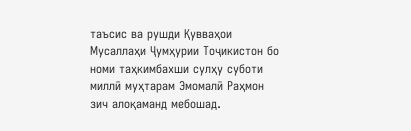таъсис ва рушди Қувваҳои Мусаллаҳи Ҷумҳурии Тоҷикистон бо номи таҳкимбахши сулҳу суботи миллӣ муҳтарам Эмомалӣ Раҳмон зич алоқаманд мебошад.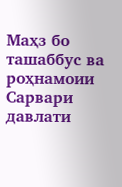Маҳз бо ташаббус ва роҳнамоии Сарвари давлати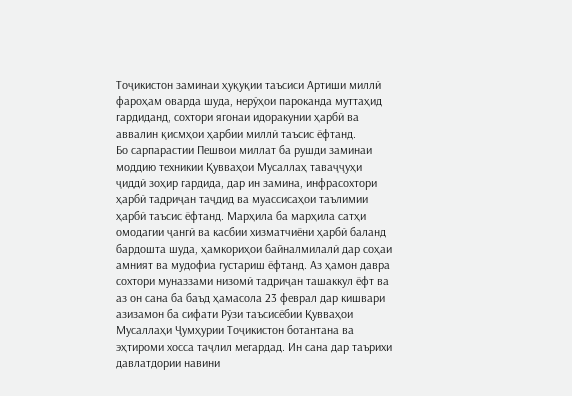Тоҷикистон заминаи ҳуқуқии таъсиси Артиши миллӣ фароҳам оварда шуда, нерӯҳои пароканда муттаҳид гардиданд, сохтори ягонаи идоракунии ҳарбӣ ва аввалин қисмҳои ҳарбии миллӣ таъсис ёфтанд.
Бо сарпарастии Пешвои миллат ба рушди заминаи моддию техникии Қувваҳои Мусаллаҳ таваҷҷуҳи ҷиддӣ зоҳир гардида, дар ин замина, инфрасохтори ҳарбӣ тадриҷан таҷдид ва муассисаҳои таълимии ҳарбӣ таъсис ёфтанд. Марҳила ба марҳила сатҳи омодагии ҷангӣ ва касбии хизматчиёни ҳарбӣ баланд бардошта шуда, ҳамкориҳои байналмилалӣ дар соҳаи амният ва мудофиа густариш ёфтанд. Аз ҳамон давра сохтори муназзами низомӣ тадриҷан ташаккул ёфт ва аз он сана ба баъд ҳамасола 23 феврал дар кишвари азизамон ба сифати Рӯзи таъсисёбии Қувваҳои Мусаллаҳи Ҷумҳурии Тоҷикистон ботантана ва эҳтироми хосса таҷлил мегардад. Ин сана дар таърихи давлатдории навини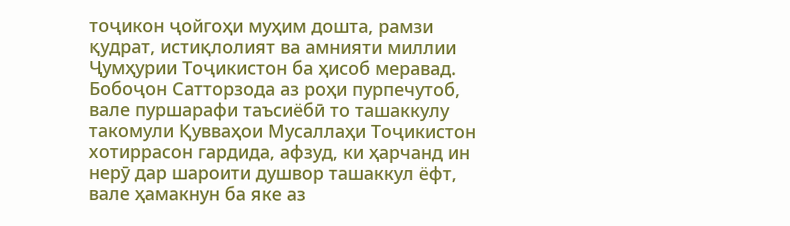тоҷикон ҷойгоҳи муҳим дошта, рамзи қудрат, истиқлолият ва амнияти миллии Ҷумҳурии Тоҷикистон ба ҳисоб меравад.
Бобоҷон Сатторзода аз роҳи пурпечутоб, вале пуршарафи таъсиёбӣ то ташаккулу такомули Қувваҳои Мусаллаҳи Тоҷикистон хотиррасон гардида, афзуд, ки ҳарчанд ин нерӯ дар шароити душвор ташаккул ёфт, вале ҳамакнун ба яке аз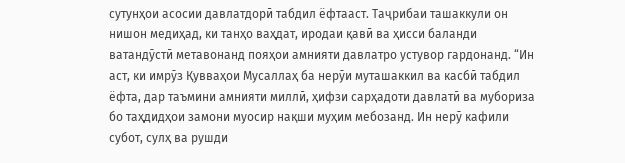сутунҳои асосии давлатдорӣ табдил ёфтааст. Таҷрибаи ташаккули он нишон медиҳад, ки танҳо ваҳдат, иродаи қавӣ ва ҳисси баланди ватандӯстӣ метавонанд пояҳои амнияти давлатро устувор гардонанд. “Ин аст, ки имрӯз Қувваҳои Мусаллаҳ ба нерӯи муташаккил ва касбӣ табдил ёфта, дар таъмини амнияти миллӣ, ҳифзи сарҳадоти давлатӣ ва мубориза бо таҳдидҳои замони муосир нақши муҳим мебозанд. Ин нерӯ кафили субот, сулҳ ва рушди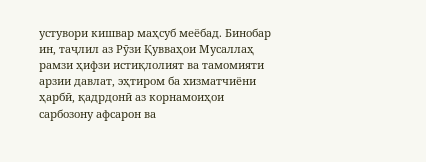устувори кишвар маҳсуб меёбад. Бинобар ин, таҷлил аз Рӯзи Қувваҳои Мусаллаҳ рамзи ҳифзи истиқлолият ва тамомияти арзии давлат, эҳтиром ба хизматчиёни ҳарбӣ, қадрдонӣ аз корнамоиҳои сарбозону афсарон ва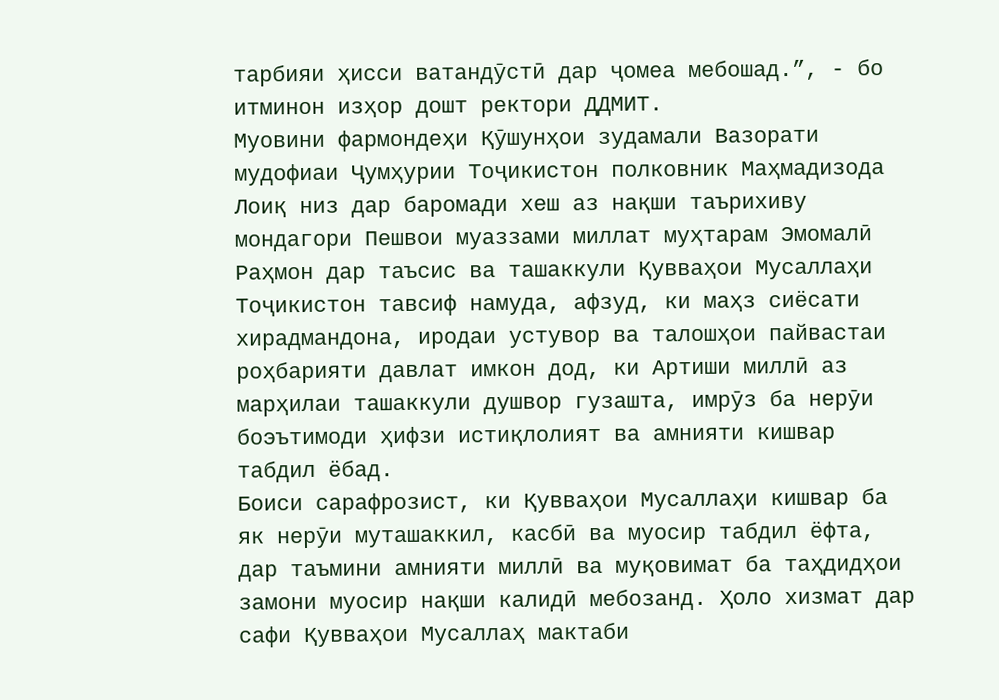тарбияи ҳисси ватандӯстӣ дар ҷомеа мебошад.”, - бо итминон изҳор дошт ректори ДДМИТ.
Муовини фармондеҳи Қӯшунҳои зудамали Вазорати мудофиаи Ҷумҳурии Тоҷикистон полковник Маҳмадизода Лоиқ низ дар баромади хеш аз нақши таърихиву мондагори Пешвои муаззами миллат муҳтарам Эмомалӣ Раҳмон дар таъсис ва ташаккули Қувваҳои Мусаллаҳи Тоҷикистон тавсиф намуда, афзуд, ки маҳз сиёсати хирадмандона, иродаи устувор ва талошҳои пайвастаи роҳбарияти давлат имкон дод, ки Артиши миллӣ аз марҳилаи ташаккули душвор гузашта, имрӯз ба нерӯи боэътимоди ҳифзи истиқлолият ва амнияти кишвар табдил ёбад.
Боиси сарафрозист, ки Қувваҳои Мусаллаҳи кишвар ба як нерӯи муташаккил, касбӣ ва муосир табдил ёфта, дар таъмини амнияти миллӣ ва муқовимат ба таҳдидҳои замони муосир нақши калидӣ мебозанд. Ҳоло хизмат дар сафи Қувваҳои Мусаллаҳ мактаби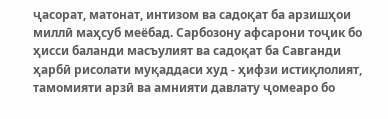ҷасорат, матонат, интизом ва садоқат ба арзишҳои миллӣ маҳсуб меёбад. Сарбозону афсарони тоҷик бо ҳисси баланди масъулият ва садоқат ба Савганди ҳарбӣ рисолати муқаддаси худ - ҳифзи истиқлолият, тамомияти арзӣ ва амнияти давлату ҷомеаро бо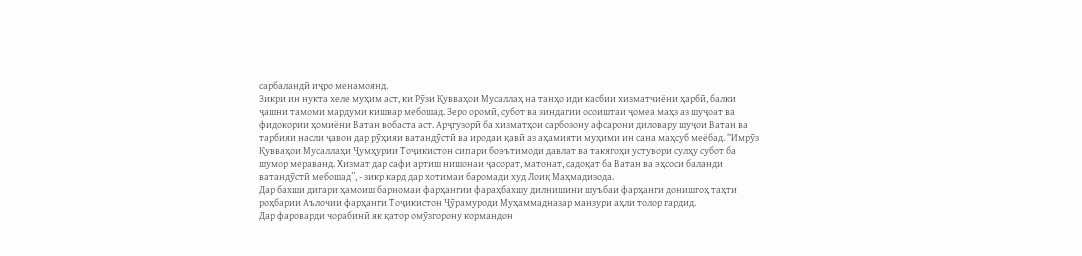сарбаландӣ иҷро менамоянд.
Зикри ин нукта хеле муҳим аст, ки Рӯзи Қувваҳои Мусаллаҳ на танҳо иди касбии хизматчиёни ҳарбӣ, балки ҷашни тамоми мардуми кишвар мебошад. Зеро оромӣ, субот ва зиндагии осоиштаи ҷомеа маҳз аз шуҷоат ва фидокории ҳомиёни Ватан вобаста аст. Арҷгузорӣ ба хизматҳои сарбозону афсарони диловару шуҷои Ватан ва тарбияи насли ҷавон дар рӯҳияи ватандӯстӣ ва иродаи қавӣ аз аҳамияти муҳими ин сана маҳсуб меёбад. “Имрӯз Қувваҳои Мусаллаҳи Ҷумҳурии Тоҷикистон сипари боэътимоди давлат ва такягоҳи устувори сулҳу субот ба шумор мераванд. Хизмат дар сафи артиш нишонаи ҷасорат, матонат, садоқат ба Ватан ва эҳсоси баланди ватандӯстӣ мебошад”, - зикр кард дар хотимаи баромади худ Лоиқ Маҳмадизода.
Дар бахши дигари ҳамоиш барномаи фарҳангии фараҳбахшу дилнишини шуъбаи фарҳанги донишгоҳ таҳти роҳбарии Аълочии фарҳанги Тоҷикистон Ҷӯрамуроди Муҳаммадназар манзури аҳли толор гардид.
Дар фароварди чорабинӣ як қатор омӯзгорону кормандон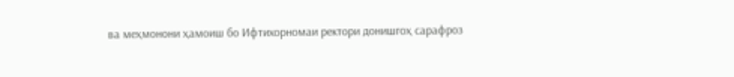ва меҳмонони ҳамоиш бо Ифтихорномаи ректори донишгоҳ сарафроз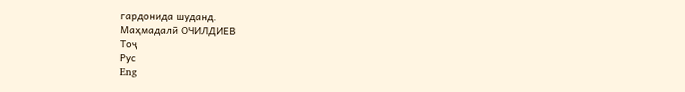гардонида шуданд.
Маҳмадалӣ ОЧИЛДИЕВ
Тоҷ
Рус
Eng